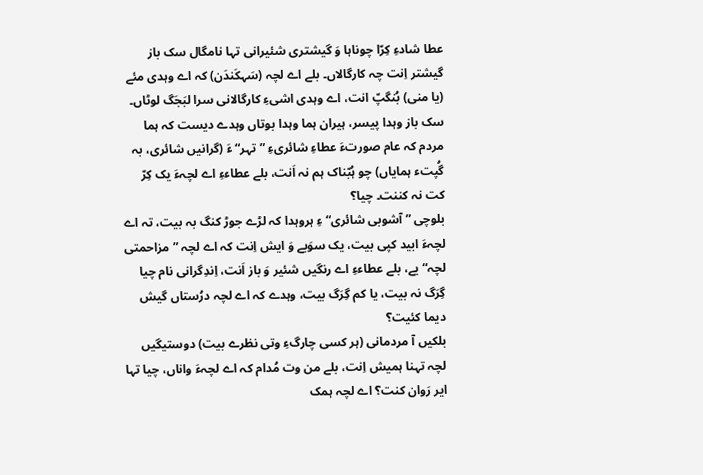عطا شادءِ کِرّا چوناہا وَ گیشتری شئیرانی تہا نامگال سک باز گیشتر اِنت چہ کارگالاں۔ بلے اے لچہ (سَہکَندَن) کہ اے وہدی مئے (یا منی) بُنگپّ انت، اے وہدی اشیءِ کارگالانی سرا لبَجَگ لوٹاں۔
سک باز وہدا پیسر، ہیران ہما وہدا بوتاں وہدے دیست کہ ہما مردم کہ عام صورتءَ عطاءِ شائریءِ ”تہر“ءَ (گرانیں شائری، بہ گُپتء ہمایاں) چو ہُبّناک ہم نہ اَنت، بلے عطاءءِ اے لچہءَ یک کِرّ کت نہ کننت۔ چیا؟
بلوچی ”آشوبی شائری“ءِ ہروہدا کہ لڑے جوڑ کنگ بہ بیت، تہ اے لچہءَ ابید کپی بیت، یک سوَبے وَ ایش اِنت کہ اے لچہ ”مزاحمتی لچہ“ یے، بلے عطاءءِ اے رنگیں شئیر وَ باز اَنت، اِندِگرانی نام چیا گِرَگ نہ بیت، یا کم گِرَگ بیت، وہدے کہ اے لچہ درُستاں گیش دیما کئیت؟
بلکیں آ مردمانی (ہر کسی چارگءِ وتی نظرے بیت) دوستیگیں لچہ تہنا ہمیش اِنت، بلے من وت مُدام کہ اے لچہءَ واناں، چیا تہا ایر رَوان کنت؟ اے لچہ ہمک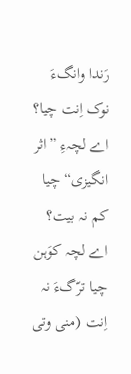رَندا وانگءَ نوک اِنت چیا؟ اے لچہءِ ”اثر انگیزی“ چیا کم نہ بیت؟ اے لچہ کوَہن چیا ترّگءَ نہ اِنت (منی وتی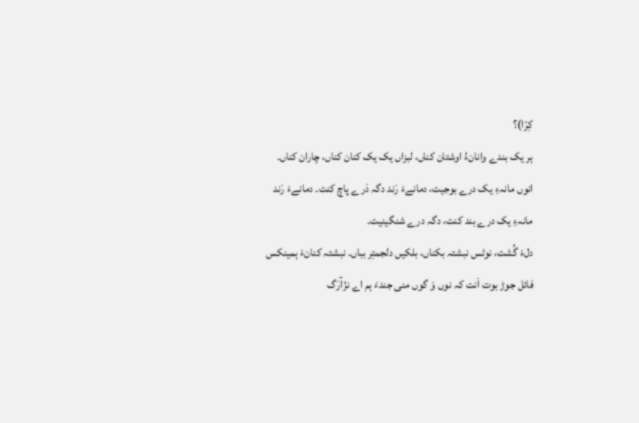کِرّا)؟
ہر یک بندے وانانءُ اوشتان کناں، لبزاں یک یک کنان کناں، چاران کناں۔ انوں مانہءِ یک درے بوجیت، دمانےءَ رَند دگہ دَرے پاچ کنت۔ دمانےءَ رَند مانہءِ یک درے بند کنت، دگہ درے شنگینیت۔
دلءَ گُشت، نوٹس نبشتہ بکناں، بلکیں دلجمتِر بباں۔ نبشتہ کنانءَ ہمینکس فائل جوڑ بوت اَنت کہ نوں وَ گوں منی جندءَ ہم اے نزّآرَگ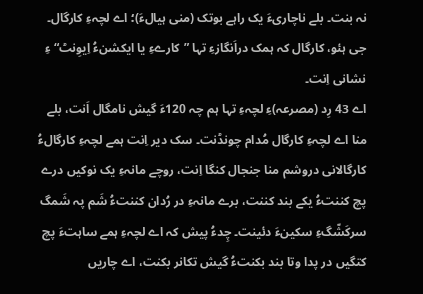نہ بنت۔ بلے ناچاریءَ یک راہے بوتک (منی ہیالءَ)؛ اے لچہءِ کارگال۔ جی ہئو، کارگال کہ ہمک دراَنگازءِ تہا ”کارےءِ یا ایکشنءُ اِیوِنٹ“ءِ نشانی اِنت۔
اے 43 رِد (مصرعہ)ءِ لچہءِ تہا ہم چہ 120ءَ گیش نامگال اَنت، بلے منا اے لچہءِ کارگال مُدام چونڈنت۔ سک دیر اِنت ہمے لچہءِ کارگالءُ کارگالانی دروشم منا جنجال کنگا اِنت، روچے مانہءِ یک نوکیں درے پچ کننتءُ یکے بند کننت، برے مانہءِ در رُدان کننتءُ شَم پہ شَمگ سرکَشّگءِ سکینءَ دئینت۔ چِدءُ پیش کہ اے لچہءِ ہمے ساہتءَ پچ کتگیں در پدا وتا بند بکنتءُ گیش تکانر بکنت، اے چاریں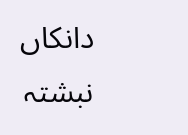دانکاں نبشتہ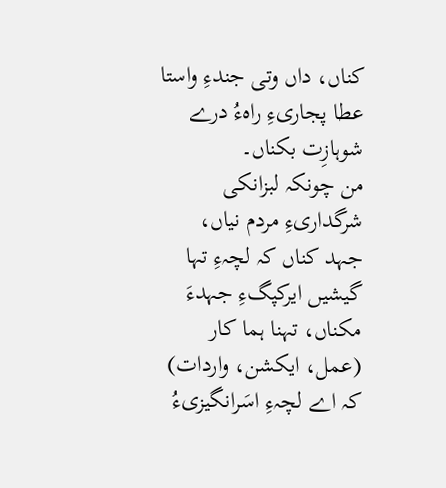کناں، داں وتی جندءِ واستا عطا پجاریءِ راہءُ درے شوہازِت بکناں۔
من چونکہ لبزانکی شرگداریءِ مردم نیاں، جہد کناں کہ لچہءِ تہا گیشیں ایرکپگءِ جہدءَ مکناں، تہنا ہما کار (عمل، ایکشن، واردات) کہ اے لچہءِ اسَرانگیزیءُ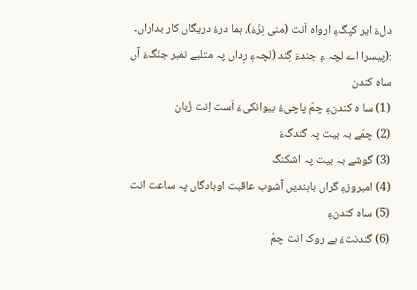دلءَ ایر کپگءِ ارواہ اَنت (منی نِزّءَ)، ہما درءُ دریگاں کار بداراں۔
:(پیسرا اے لچہ ءِ جندءَ گِند (لچہءِ رِداں پہ متلبے نمبر جنَگءَ آں
ساہ کندن
(1) سا ہ کندنءِ چمّ پاچیءُ بیوانکیءَ اَست اِنت زُبان
(2) چمّے بہ بیت پہ گندگءَ
(3) گوشے بہ بیت پہ اشکنگ
(4) امبروزءِ گراں باہندیں آشوب عاقبت اوبادگاں پہ ساعت انت
(5) ساہ کندنءِ
(6) گندنتءُ بے روک انت چمّ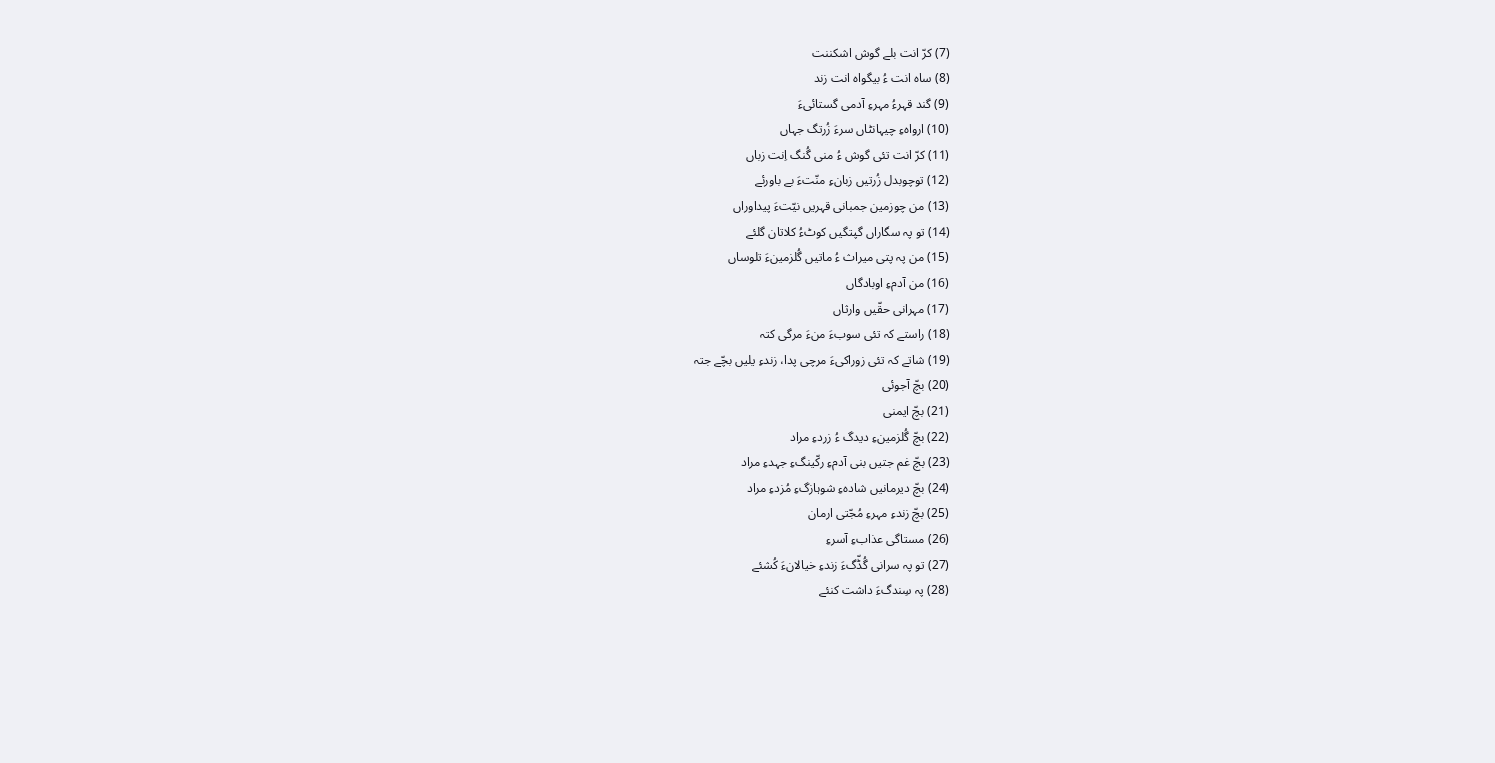(7) کرّ انت بلے گوش اشکننت
(8) ساہ انت ءُ بیگواہ انت زند
(9) گند قہرءُ مہرءِ آدمی گستائیءَ
(10) ارواہءِ چیہانٹاں سرءَ زُرتگ جہاں
(11) کرّ انت تئی گوش ءُ منی گُنگ اِنت زباں
(12) توچوبدل زُرتیں زبانءِ منّتءَ بے باورئے
(13) من چوزمین جمبانی قہریں نیّتءَ پیداوراں
(14) تو پہ سگاراں گپتگیں کوٹءُ کلاتان گلئے
(15) من پہ پتی میراث ءُ ماتیں گُلزمینءَ تلوساں
(16) من آدمءِ اوبادگاں
(17) مہرانی حقّیں وارثاں
(18) راستے کہ تئی سوبءَ منءَ مرگی کتہ
(19) شاتے کہ تئی زوراکیءَ مرچی پدا، زندءِ یلیں بچّے جتہ
(20) بچّ آجوئی
(21) بچّ ایمنی
(22) بچّ گُلزمینءِ دیدگ ءُ زردءِ مراد
(23) بچّ غم جتیں بنی آدمءِ رکّینگءِ جہدءِ مراد
(24) بچّ دیرمانیں شادہءِ شوہازگءِ مُزدءِ مراد
(25) بچّ زندءِ مہرءِ مُجّتی ارمان
(26) مستاگی عذابءِ آسرءِ
(27) تو پہ سرانی گُڈّگءَ زندءِ خیالانءَ کُشئے
(28) پہ سِندگءَ داشت کنئے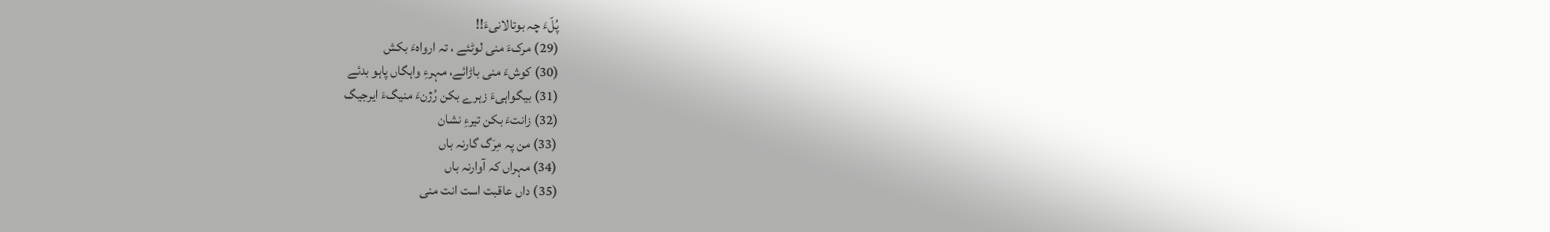پُلّءَ چہ بوتالانیءَ!!
(29) مرکءَ منی لوٹئے ، تہ ارواہءَ بکش
(30) کوشءَ منی باڑائے، مہرءِ واہگاں پاہو بدئے
(31) بیگواہیءَ زہرے بکن رُژنءَ منیگءَ ایرجیگ
(32) زانتءَ بکن تیرءِ نشان
(33) من پہ مِرَگ گارنہ باں
(34) مہراں کہ آوارنہ باں
(35) داں عاقبت است انت منی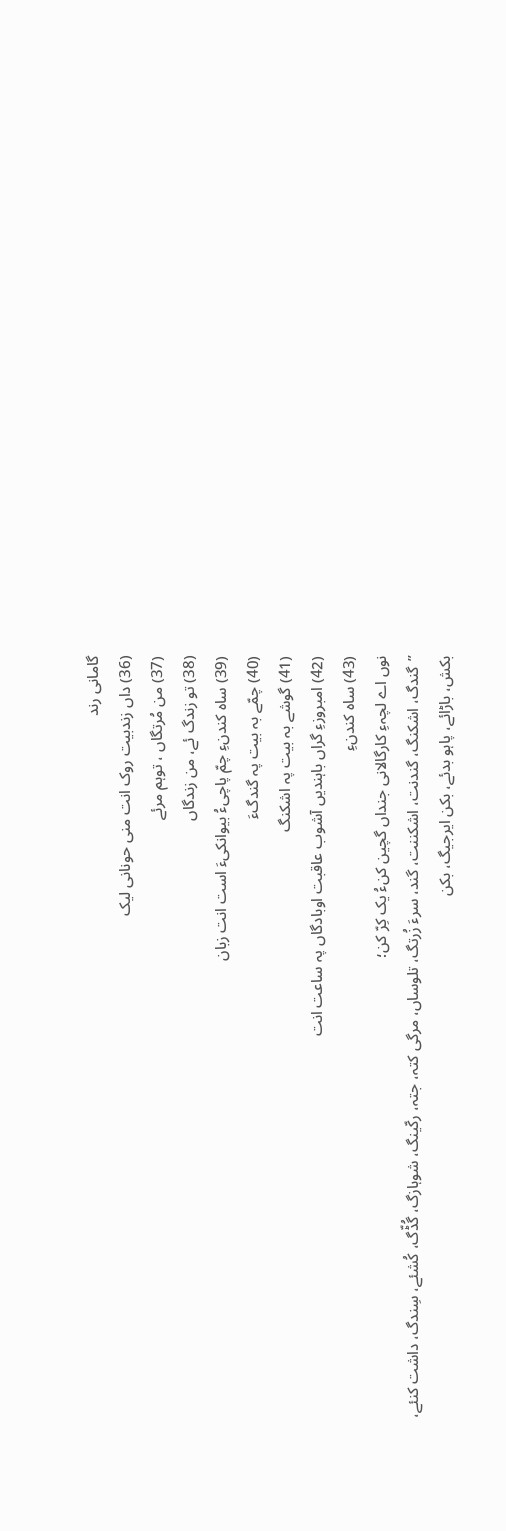گامانی رند
(36) داں زندبیت روک انت منی حونانی لیک
(37) من مُرتگاں ، توہم مرئے
(38) تو زندگ ئے، من زندگاں
(39) ساہ کندنءِ چمّ پاچیءُ بیوانکیءَ است انت زبان
(40) چمّے بہ بیت پہ گندگءَ
(41) گوشے بہ بیت پہ اشکنگ
(42) امبروزءِ گراں باہندیں آشوب عاقبت اوبادگاں پہ ساعت انت
(43) ساہ کندنءِ
نوں اے لچہءِ کارگالانی جنداں گچین کنءُ یک کِرّ کن؛
”گندگ، اشکنگ، گندنت، اشکننت، گند، سرءَ زُرتگ، تلوساں، مرگی کتہ، جتہ، رکّینگ، شوہازگ، گُڈّگ، کُشئے، سِندگ، داشت کنئے، بکش، باڑائے، پاہو بدئے، بکن ایرجیگ، بکن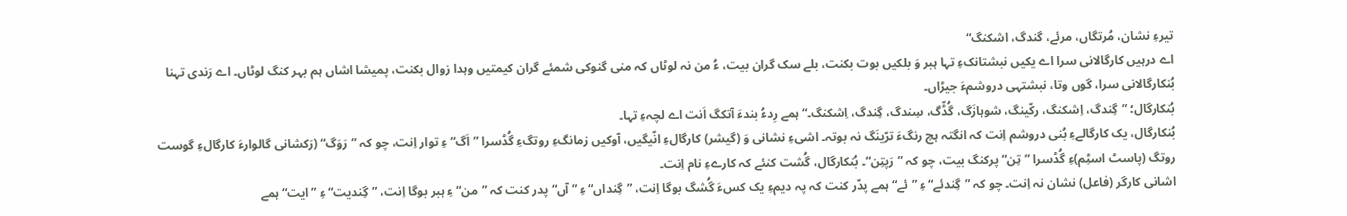تیرءِ نشان، مُرتگاں، مرئے، گندگ، اشکنگ“
اے درہیں کارگالانی سرا اے یکیں نبشتانکءِ تہا ہبر وَ بلکیں بوت بکنت، بلے سک گران بیت، ءُ من نہ لوٹاں کہ منی گنوکی شمئے گران کیمتیں وہدا زوال بکنت، پمیشا اشاں ہم بہر کنگ لوٹاں۔ اے رَندی تہنا بُنکارگالانی سرا، گوں وتا، نبشتہی دروشمءَ جیڑاں۔
بُنکارگال؛ ”گِندگ، اِشکنگ، رکّینگ، شوہازَگ، گُڈّگ، سِندگ، گِندگ، اِشکنگ۔“ ہمے رِدءُ بندءَ آتکگ اَنت اے لچہءِ تہا۔
بُنکارگال، یک کارگالےءِ بُنی دروشم اِنت کہ انگتہ ہچ رنگءَ ترّینَگ نہ بوتہ۔ اشیءِ نشانی وَ (گیشر) کارگالءِ انّیگیں، آوکیں زمانگءِ روتگءِ گُڈسرا ”اَگ“ءِ توار اِنت، چو کہ ”رَوَگ“ (رَکشانی گالوارءَ کارگالءِ گوست روتگ (پاسٹ اسٹِم)ءِ گُڈسرا ”تِن“ پرکنگ بیت، چو کہ ”رَپتِن“۔ بُنکارگال، گُشت کنئے کہ کارےءِ نام اِنت۔
اشانی کارگر (فاعل) نشان نہ اِنت۔ چو کہ ”گِندئے“ءِ ”ئے“ ہمے پدّر کنت کہ پہ دیمءِ یک کسءَ گُشگ بوگا اِنت، ”گِنداں“ءِ ”آں“ پدر کنت کہ ”من“ءِ ہبر بوگا اِنت، ”گِندیت“ءِ ”ایت“ ہمے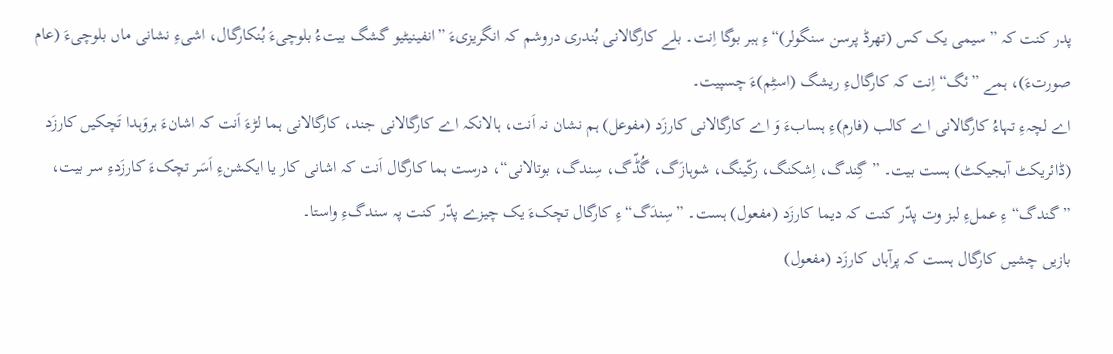پدر کنت کہ ”سیمی یک کس (تھرڈ پرسن سنگولر)“ءِ ہبر بوگا اِنت۔ بلے کارگالانی بُندری دروشم کہ انگریزیءَ ”انفینیٹیو گشگ بیتءُ بلوچیءَ بُنکارگال، اشیءِ نشانی ماں بلوچیءَ (عام صورتءَ)، ہمے ”ئگ“ اِنت کہ کارگالءِ ریشگ (اسٹِم)ءَ چسپیت۔
اے لچہءِ تہاءُ کارگالانی اے کالب (فارم)ءِ ہسابءَ وَ اے کارگالانی کارزَد (مفوعل) ہم نشان نہ اَنت، ہالانکہ اے کارگالانی جند، کارگالانی ہما لڑءَ اَنت کہ اشانءَ ہروَہدا تَچکیں کارزَد (ڈائریکٹ آبجیکٹ) ہست بیت۔ ”گِندگ، اِشکنگ، رکّینگ، شوہازَگ، گُڈّگ، سِندگ، بوتالانی“، درست ہما کارگال اَنت کہ اشانی کار یا ایکشنءِ اَسَر تچکءَ کارزَدءِ سر بیت، ”گندگ“ ءِ عملءِ لبز وت پدّر کنت کہ دیما کارزَد (مفعول) ہست۔ ”سِندَگ“ءِ کارگال تچکءَ یک چیزے پدّر کنت پہ سندگءِ واستا۔
بازیں چشیں کارگال ہست کہ پرآہاں کارزَد (مفعول)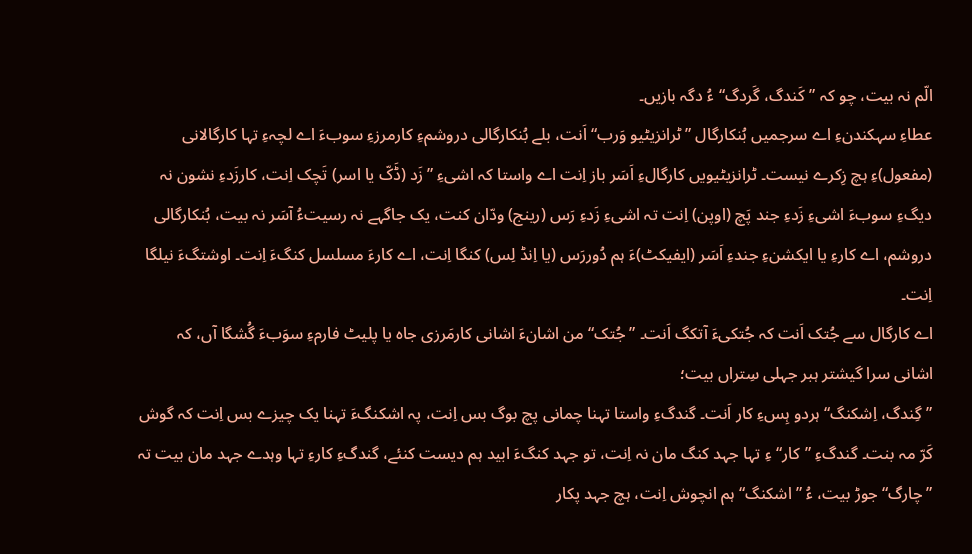الّم نہ بیت، چو کہ ”کَندگ، گَردگ“ءُ دگہ بازیں۔
عطاءِ سہکندنءِ اے سرجمیں بُنکارگال ”ٹرانزیٹیو وَرب“ اَنت، بلے بُنکارگالی دروشمءِ کارمرزءِ سوبءَ اے لچہءِ تہا کارگالانی (مفعول)ءِ ہچ زِکرے نیست۔ ٹرانزیٹیویں کارگالءِ اَسَر باز اِنت اے واستا کہ اشیءِ ”زَد (ڈَکّ یا اسر) تَچک اِنت، کارزَدءِ نشون نہ دیگءِ سوبءَ اشیءِ زَدءِ جند پَچ (اوپن) اِنت تہ اشیءِ زَدءِ رَس (رینج) ودّان کنت، یک جاگہے نہ رسیتءُ آسَر نہ بیت، بُنکارگالی دروشم، اے کارءِ یا ایکشنءِ جندءِ اَسَر (ایفیکٹ)ءَ ہم دُوررَس (یا اِنڈ لِس) کنگا اِنت، اے کارءَ مسلسل کنگءَ اِنت۔ اوشتگءَ نیلگا اِنت۔
اے کارگال سے جُتک اَنت کہ جُتکیءَ آتکگ اَنت۔ ”جُتک“ من اشانءَ اشانی کارمَرزی جاہ یا پلیٹ فارمءِ سوَبءَ گُشگا آں، کہ اشانی سرا گیشتر ہبر جہلی سِتراں بیت؛
”گِندگ، اِشکنگ“ ہردو ہِسءِ کار اَنت۔ گندگءِ واستا تہنا چمانی پچ بوگ بس اِنت، پہ اشکنگءَ تہنا یک چیزے بس اِنت کہ گوش کَرّ مہ بنت۔ گندگءِ ”کار“ءِ تہا جہد کنگ مان نہ اِنت، تو جہد کنگءَ ابید ہم دیست کنئے، گندگءِ کارءِ تہا وہدے جہد مان بیت تہ ”چارگ“ جوڑ بیت، ءُ ”اشکنگ“ ہم انچوش اِنت، ہچ جہد پکار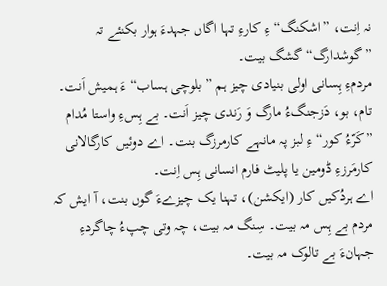نہ اِنت، ”اشکنگ“ءِ کارءِ تہا اگاں جہدءَ ہوار بکنئے تہ ”گوشدارگ“ گشگ بیت۔
مردمءِ ہِسانی اولی بنیادی چیز ہم ”بلوچی ہساب“ءَ ہمیش اَنت۔ تام، بو، دَزجنگءُ مارگ وَ رَندی چیز اَنت۔ بے ہِسءِ واستا مُدام ”کَرّءُ کور“ءِ لبز پہ مانہے کارمرزگ بنت۔ اے دوئیں کارگالانی کارمَرزءِ ڈومین یا پلیٹ فارم انسانی ہِس اِنت۔
اے ہردُکیں کار (ایکشن)، تہنا یک چیزےءَ گوں بنت، آ ایش کہ مردم بے ہِس مہ بیت۔ سِنگ مہ بیت، چہ وتی چپءُ چاگردءِ جہانءَ بے تالوک مہ بیت۔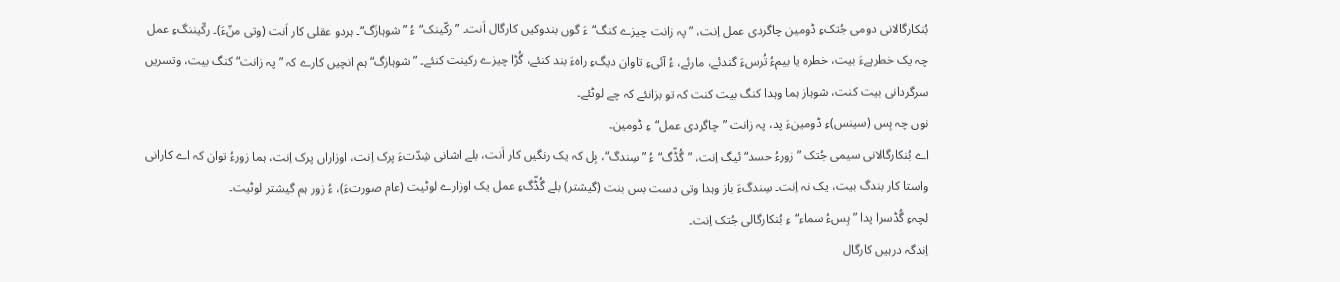بُنکارگالانی دومی جُتکءِ ڈومین چاگردی عمل اِنت، ”پہ زانت چیزے کنگ“ءَ گوں بندوکیں کارگال اَنت۔ ”رکّینک“ءُ ”شوہازَگ“۔ ہردو عقلی کار اَنت (وتی منّءَ)۔ رکّیننگءِ عمل چہ یک خطرہےءَ بیت، خطرہ یا بیمءُ تُرسءَ گندئے، مارئے، ءُ آئیءِ تاوان دیگءِ راہءَ بند کنئے، گُڑا چیزے رکینت کنئے۔ ”شوہازگ“ ہم انچیں کارے کہ ”پہ زانت“ کنگ بیت، وتسریں سرگردانی بیت کنت، شوہاز ہما وہدا کنگ بیت کنت کہ تو بزانئے کہ چے لوٹئے۔
نوں چہ ہِس (سینس)ءِ ڈومینءَ پد، پہ زانت ”چاگردی عمل“ءِ ڈومین۔
اے بُنکارگالانی سیمی جُتک ”زورءُ حسد“ ئیگ اِنت، ”گُڈّگ“ءُ ”سِندگ“، بِل کہ یک رنگیں کار اَنت، بلے اشانی شِدّتءَ پرک اِنت، اوزاراں پرک اِنت، ہما زورءُ توان کہ اے کارانی واستا کار بندگ بیت، یک نہ اِنت۔ سِندگءَ باز وہدا وتی دست بس بنت (گیشتر) بلے گُڈّگءِ عمل یک اوزارے لوٹیت (عام صورتءَ)، ءُ زور ہم گیشتر لوٹیت۔
لچہءِ گُڈسرا پدا ”ہِسءُ سماء“ءِ بُنکارگالی جُتک اِنت۔
اِندگہ درہیں کارگال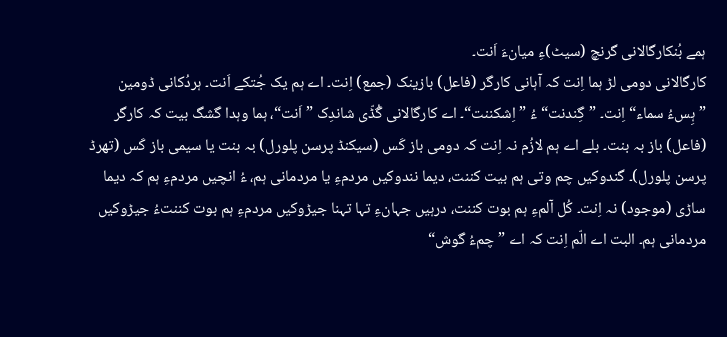ہمے بُنکارگالانی گرنچ (سیٹ)ءِ میانءَ اَنت۔
کارگالانی دومی لڑ ہما اِنت کہ آہانی کارگر (فاعل) بازینک (جمع) اِنت۔ اے ہم یک جُتکے اَنت۔ ہردُکانی ڈومین ”ہِسءُ سماء“ اِنت۔ ”گِندنت“ءُ ”اِشکننت“۔ اے کارگالانی گُڈّی شاندِک ”اَنت“، ہما وہدا گشگ بیت کہ کارگر (فاعل) باز بہ بنت۔ بلے اے ہم لازُم نہ اِنت کہ دومی باز کَس (سیکنڈ پرسن پلورل) بہ بنت یا سیمی باز کَس (تھرڈ پرسن پلورل)۔ گندوکیں چم وتی ہم بیت کننت، دیما نندوکیں مردمءِ یا مردمانی ہم، ءُ انچیں مردمءِ ہم کہ دیما ساڑی (موجود) نہ اِنت۔ کُل آلمءِ ہم بوت کننت، درہیں جہانءِ تہا تہنا جیڑوکیں مردمءِ ہم بوت کننتءُ جیڑوکیں مردمانی ہم۔ البت اے الّم اِنت کہ اے ”چمءُ گوش“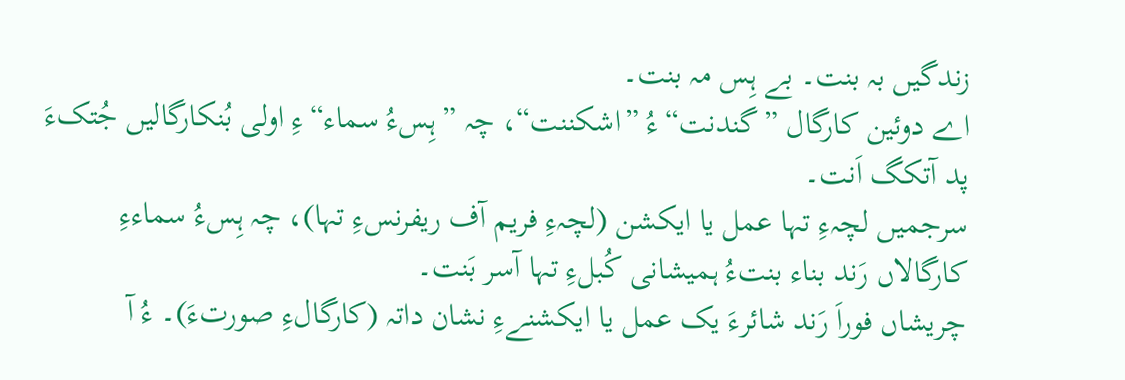زندگیں بہ بنت۔ بے ہِس مہ بنت۔
اے دوئین کارگال ”گندنت“ءُ ”اشکننت“، چہ ”ہِسءُ سماء“ءِ اولی بُنکارگالیں جُتکءَ پد آتکگ اَنت۔
سرجمیں لچہءِ تہا عمل یا ایکشن (لچہءِ فریم آف ریفرنسءِ تہا)، چہ ہِسءُ سماءءِ کارگالاں رَند بناء بنتءُ ہمیشانی کُبلءِ تہا آسر بَنت۔
چریشاں فوراَ رَند شائرءَ یک عمل یا ایکشنےءِ نشان داتہ (کارگالءِ صورتءَ)۔ ءُ آ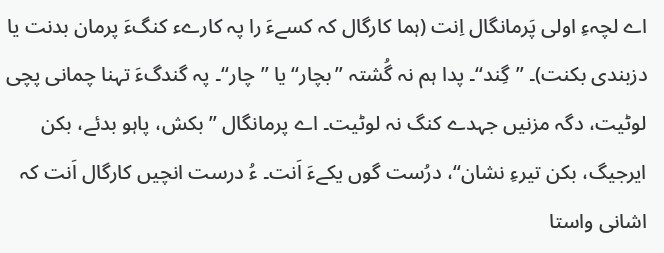اے لچہءِ اولی پَرمانگال اِنت (ہما کارگال کہ کسےءَ را پہ کارےء کنگءَ پرمان بدنت یا دزبندی بکنت)۔ ”گِند“۔ پدا ہم نہ گُشتہ ”بچار“ یا ”چار“۔ پہ گندگءَ تہنا چمانی پچی لوٹیت، دگہ مزنیں جہدے کنگ نہ لوٹیت۔ اے پرمانگال ” بکش، پاہو بدئے، بکن ایرجیگ، بکن تیرءِ نشان“، درُست گوں یکےءَ اَنت۔ ءُ درست انچیں کارگال اَنت کہ اشانی واستا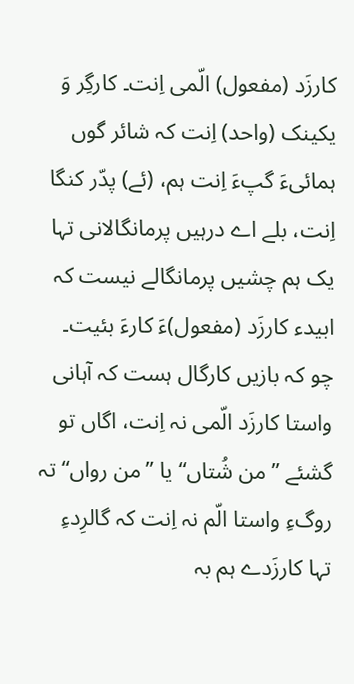کارزَد (مفعول) الّمی اِنت۔ کارگِر وَ یکینک (واحد) اِنت کہ شائر گوں ہمائیءَ گپءَ اِنت ہم، (ئے) پدّر کنگا اِنت، بلے اے درہیں پرمانگالانی تہا یک ہم چشیں پرمانگالے نیست کہ ابیدء کارزَد (مفعول)ءَ کارءَ بئیت۔ چو کہ بازیں کارگال ہست کہ آہانی واستا کارزَد الّمی نہ اِنت، اگاں تو گشئے ”من شُتاں“ یا ”من رواں“ تہ روگءِ واستا الّم نہ اِنت کہ گالرِدءِ تہا کارزَدے ہم بہ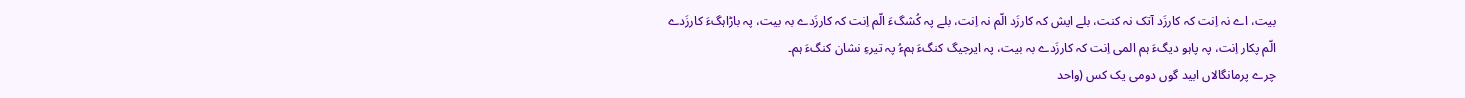بیت، اے نہ اِنت کہ کارزَد آتک نہ کنت، بلے ایش کہ کارزَد الّم نہ اِنت، بلے پہ کُشگءَ الّم اِنت کہ کارزَدے بہ بیت، پہ باڑاہگءَ کارزَدے الّم پکار اِنت، پہ پاہو دیگءَ ہم المی اِنت کہ کارزَدے بہ بیت، پہ ایرجیگ کنگءَ ہمءُ پہ تیرءِ نشان کنگءَ ہم۔
چرے پرمانگالاں ابید گوں دومی یک کس (واحد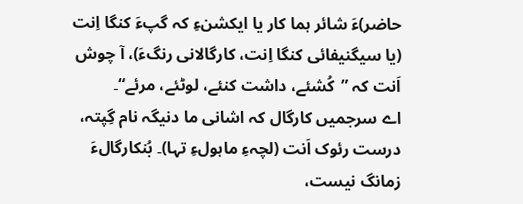حاضر)ءَ شائر ہما کار یا ایکشنءِ کہ گپءَ کنگا اِنت (یا سیگنیفائی کنگا اِنت، کارگالانی رنگءَ)، آ چوش اَنت کہ ”کُشئے، داشت کنئے، لوٹئے، مرئے“۔
اے سرجمیں کارگال کہ اشانی ما دنیگہ نام گِپتہ، درست رئوک اَنت (لچہءِ ماہولءِ تہا)۔ بُنکارگالءَ زمانگ نیست،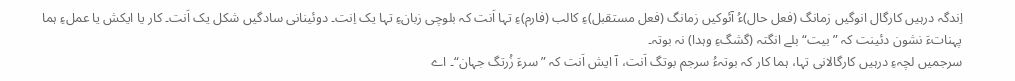اِندگہ درہیں کارگال انوگیں زمانگ (فعل حال)ءُ آئوکیں زمانگ (فعل مستقبل)ءِ کالب (فارم)ءِ تہا اَنت کہ بلوچی زبانءِ تہا یک اِنت۔ دوئینانی سادگیں شکل یک اَنت۔ کار یا ایکش یا عملءِ ہما پہناتءَ نشون دئینت کہ ”بیت“ بلے انگتہ (گشگءِ وہدا) نہ بوتہ۔
سرجمیں لچہءِ درہیں کارگالانی تہا، ہما کار کہ بوتہءُ سرجم بوتگ اَنت، آ ایش اَنت کہ ”سرءَ زُرتگ جہان“۔ اے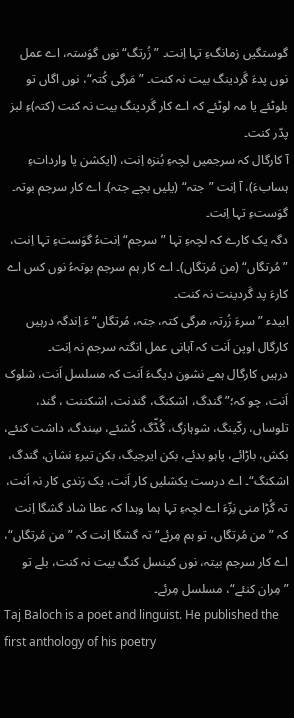گوستگیں زمانگءِ تہا اِنت۔ ”زُرتگ“ نوں گوَستہ، اے عمل نوں پدءَ گَردینگ بیت نہ کنت۔ ”مَرگی کُتہ“، نوں اگاں تو بلوٹئے یا مہ لوٹئے کہ اے کار گَردینگ بیت نہ کنت (کتہ)ءِ لبز پدّر کنت۔
آ کارگال کہ سرجمیں لچہءِ بُنزہ اِنت، (ایکشن یا وارداتءِ ہسابءَ)، آ اِنت ”جتہ“ (یلیں بچے جتہ)۔ اے کار سرجم بوتہ۔ گوَستءِ تہا اِنت۔
دگہ یک کارے کہ لچہءِ تہا ”سرجم“ اِنتءُ گوَستءِ تہا اِنت، ”مُرتگاں“ (من مُرتگاں)۔ اے کار ہم سرجم بوتہءُ نوں کس اے کارءَ پد گَردینت نہ کنت۔
ابیدء ”سرءَ زُرتہ، مرگی کتہ، جتہ، مُرتگاں“ءَ اِندگہ درہیں کارگال اوپن اَنت کہ آہانی عمل انگتہ سرجم نہ اِنت۔
درہیں کارگال ہمے نشون دیگءَ اَنت کہ مسلسل اَنت، شلوک اَنت، چو کہ؛”گندگ، اشکنگ، گندنت، اشکننت ، گند، تلوساں، رکّینگ، شوہازگ، گُڈّگ، کُشئے، سِندگ، داشت کنئے، بکش، باڑائے، پاہو بدئے، بکن ایرجیگ، بکن تیرءِ نشان، گندگ، اشکنگ“۔ اے درست یکشلیں کار اَنت، یک رَندی کار نہ اَنت، تہ گُڑا منی نِزّءَ اے لچہءِ تہا ہما وہدا کہ عطا شاد گشگا اِنت کہ ”من مُرتگاں، تو ہم مِرئے“ تہ گشگا اِنت کہ ”من مُرتگاں“، اے کار سرجم بیتہ، نوں کینسل کنگ بیت نہ کنت، بلے تو ”مِران کنئے“، مسلسل مِرئے۔
Taj Baloch is a poet and linguist. He published the first anthology of his poetry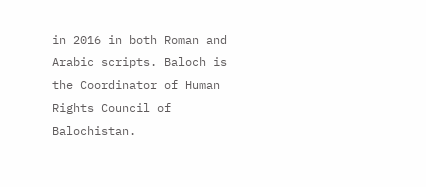in 2016 in both Roman and Arabic scripts. Baloch is the Coordinator of Human Rights Council of Balochistan.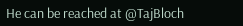He can be reached at @TajBloch